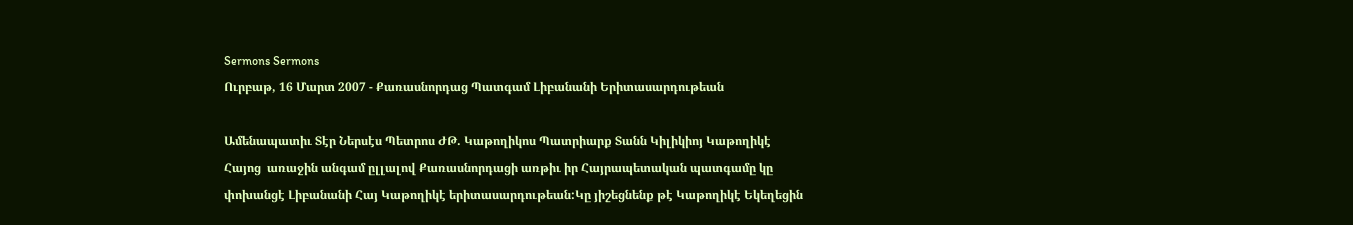Sermons Sermons
Ուրբաթ, 16 Մարտ 2007 - Քառասնորդաց Պատգամ Լիբանանի Երիտասարդութեան

Ամենապատիւ Տէր Ներսէս Պետրոս ԺԹ. Կաթողիկոս Պատրիարք Տանն Կիլիկիոյ Կաթողիկէ Հայոց  առաջին անգամ ըլլալով Քառասնորդացի առթիւ իր Հայրապետական պատգամը կը փոխանցէ Լիբանանի Հայ Կաթողիկէ երիտասարդութեան:Կը յիշեցնենք թէ Կաթողիկէ Եկեղեցին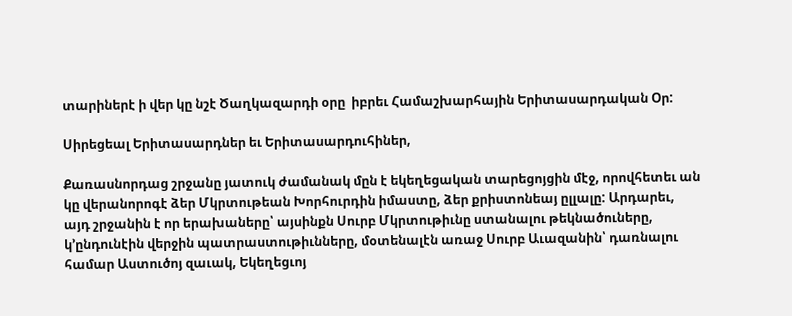տարիներէ ի վեր կը նշէ Ծաղկազարդի օրը  իբրեւ Համաշխարհային Երիտասարդական Օր:

Սիրեցեալ Երիտասարդներ եւ Երիտասարդուհիներ,

Քառասնորդաց շրջանը յատուկ ժամանակ մըն է եկեղեցական տարեցոյցին մէջ, որովհետեւ ան կը վերանորոգէ ձեր Մկրտութեան Խորհուրդին իմաստը, ձեր քրիստոնեայ ըլլալը: Արդարեւ, այդ շրջանին է որ երախաները՝ այսինքն Սուրբ Մկրտութիւնը ստանալու թեկնածուները, կ’ընդունէին վերջին պատրաստութիւնները, մօտենալէն առաջ Սուրբ Աւազանին՝ դառնալու համար Աստուծոյ զաւակ, Եկեղեցւոյ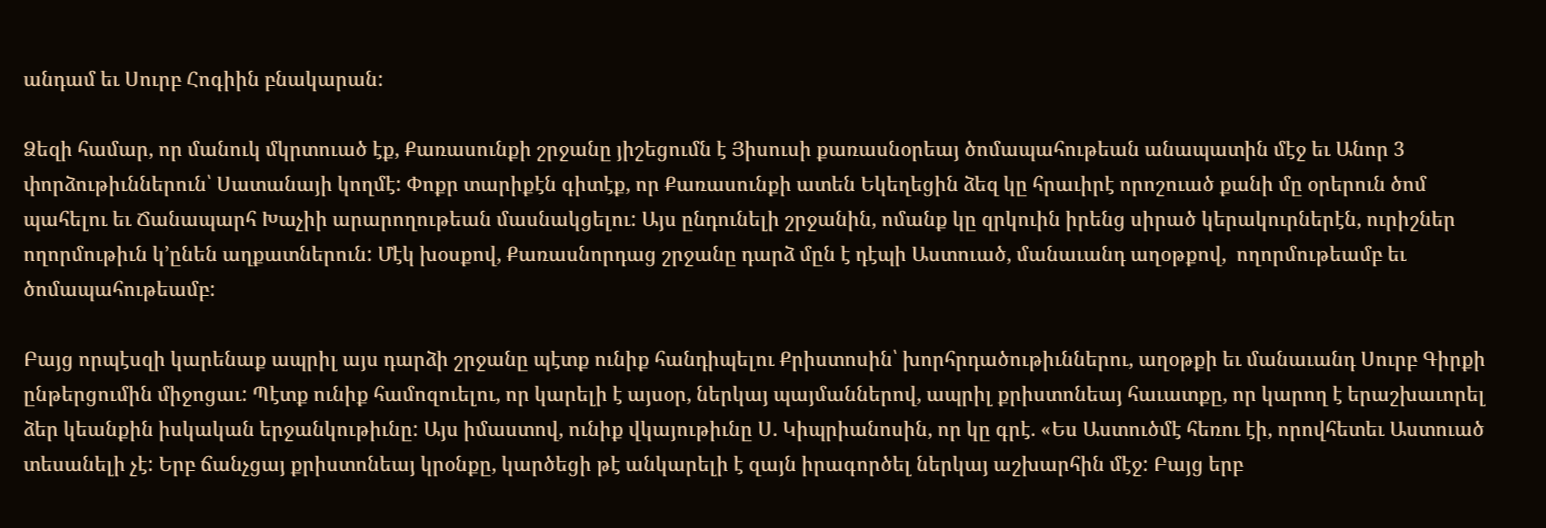անդամ եւ Սուրբ Հոգիին բնակարան:

Ձեզի համար, որ մանուկ մկրտուած էք, Քառասունքի շրջանը յիշեցումն է Յիսուսի քառասնօրեայ ծոմապահութեան անապատին մէջ եւ Անոր 3 փորձութիւններուն՝ Սատանայի կողմէ: Փոքր տարիքէն գիտէք, որ Քառասունքի ատեն Եկեղեցին ձեզ կը հրաւիրէ որոշուած քանի մը օրերուն ծոմ պահելու եւ Ճանապարհ Խաչիի արարողութեան մասնակցելու: Այս ընդունելի շրջանին, ոմանք կը զրկուին իրենց սիրած կերակուրներէն, ուրիշներ ողորմութիւն կ’ընեն աղքատներուն: Մէկ խօսքով, Քառասնորդաց շրջանը դարձ մըն է դէպի Աստուած, մանաւանդ աղօթքով,  ողորմութեամբ եւ ծոմապահութեամբ:

Բայց որպէսզի կարենաք ապրիլ այս դարձի շրջանը պէտք ունիք հանդիպելու Քրիստոսին՝ խորհրդածութիւններու, աղօթքի եւ մանաւանդ Սուրբ Գիրքի ընթերցումին միջոցաւ: Պէտք ունիք համոզուելու, որ կարելի է այսօր, ներկայ պայմաններով, ապրիլ քրիստոնեայ հաւատքը, որ կարող է երաշխաւորել ձեր կեանքին իսկական երջանկութիւնը: Այս իմաստով, ունիք վկայութիւնը Ս. Կիպրիանոսին, որ կը գրէ. «Ես Աստուծմէ հեռու էի, որովհետեւ Աստուած տեսանելի չէ: Երբ ճանչցայ քրիստոնեայ կրօնքը, կարծեցի թէ անկարելի է զայն իրագործել ներկայ աշխարհին մէջ: Բայց երբ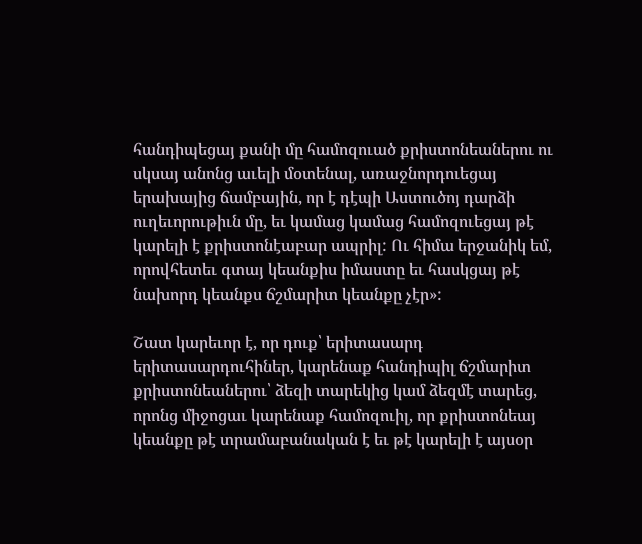հանդիպեցայ քանի մը համոզուած քրիստոնեաներու ու սկսայ անոնց աւելի մօտենալ, առաջնորդուեցայ երախայից ճամբային, որ է դէպի Աստուծոյ դարձի ուղեւորութիւն մը, եւ կամաց կամաց համոզուեցայ թէ կարելի է քրիստոնէաբար ապրիլ: Ու հիմա երջանիկ եմ, որովհետեւ գտայ կեանքիս իմաստը եւ հասկցայ թէ նախորդ կեանքս ճշմարիտ կեանքը չէր»:

Շատ կարեւոր է, որ դուք՝ երիտասարդ երիտասարդուհիներ, կարենաք հանդիպիլ ճշմարիտ քրիստոնեաներու՝ ձեզի տարեկից կամ ձեզմէ տարեց, որոնց միջոցաւ կարենաք համոզուիլ, որ քրիստոնեայ կեանքը թէ տրամաբանական է եւ թէ կարելի է այսօր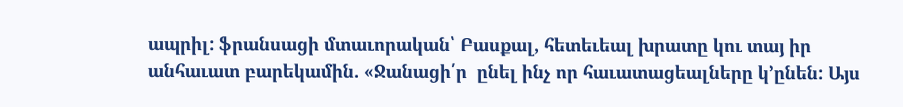ապրիլ: ֆրանսացի մտաւորական՝ Բասքալ, հետեւեալ խրատը կու տայ իր անհաւատ բարեկամին. «Ջանացի՛ր  ընել ինչ որ հաւատացեալները կ’ընեն: Այս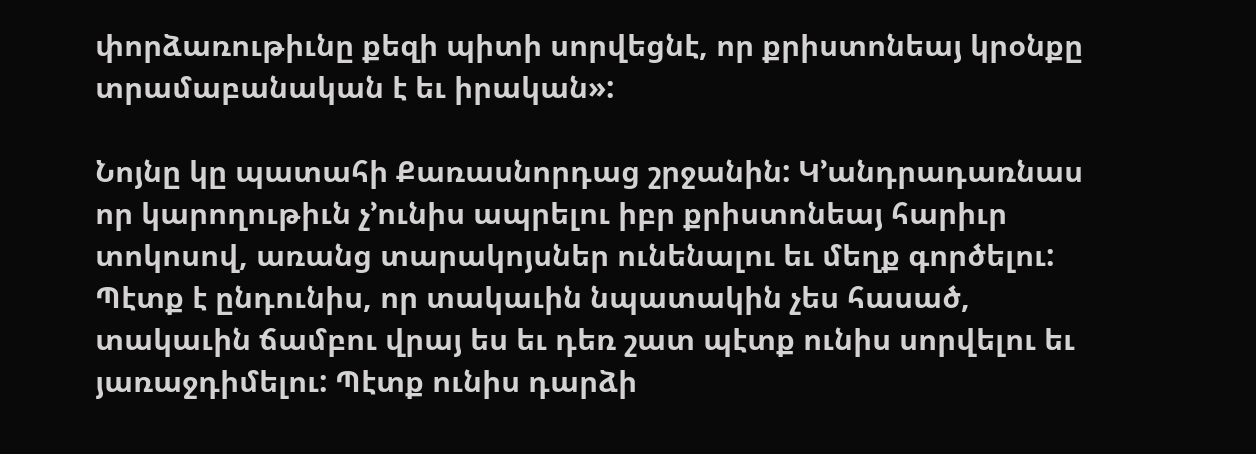փորձառութիւնը քեզի պիտի սորվեցնէ, որ քրիստոնեայ կրօնքը տրամաբանական է եւ իրական»:

Նոյնը կը պատահի Քառասնորդաց շրջանին: Կ’անդրադառնաս որ կարողութիւն չ’ունիս ապրելու իբր քրիստոնեայ հարիւր տոկոսով, առանց տարակոյսներ ունենալու եւ մեղք գործելու: Պէտք է ընդունիս, որ տակաւին նպատակին չես հասած, տակաւին ճամբու վրայ ես եւ դեռ շատ պէտք ունիս սորվելու եւ յառաջդիմելու: Պէտք ունիս դարձի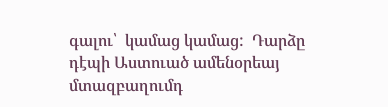գալու՝  կամաց կամաց:  Դարձը դէպի Աստուած ամենօրեայ մտազբաղումդ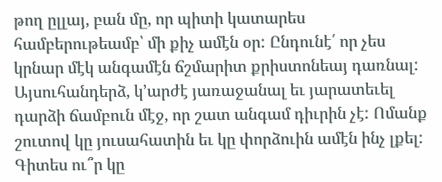թող ըլլայ, բան մը, որ պիտի կատարես համբերութեամբ՝ մի քիչ ամէն օր: Ընդունէ՛ որ չես կրնար մէկ անգամէն ճշմարիտ քրիստոնեայ դառնալ: Այսուհանդերձ, կ’արժէ յառաջանալ եւ յարատեւել դարձի ճամբուն մէջ, որ շատ անգամ դիւրին չէ: Ոմանք շուտով կը յուսահատին եւ կը փորձուին ամէն ինչ լքել: Գիտես ու՞ր կը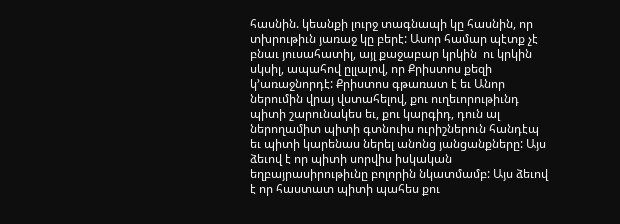հասնին. կեանքի լուրջ տագնապի կը հասնին, որ տխրութիւն յառաջ կը բերէ: Ասոր համար պէտք չէ բնաւ յուսահատիլ, այլ քաջաբար կրկին  ու կրկին սկսիլ, ապահով ըլլալով, որ Քրիստոս քեզի կ’առաջնորդէ: Քրիստոս գթառատ է եւ Անոր ներումին վրայ վստահելով, քու ուղեւորութիւնդ պիտի շարունակես եւ, քու կարգիդ, դուն ալ ներողամիտ պիտի գտնուիս ուրիշներուն հանդէպ եւ պիտի կարենաս ներել անոնց յանցանքները: Այս ձեւով է որ պիտի սորվիս իսկական եղբայրասիրութիւնը բոլորին նկատմամբ: Այս ձեւով է որ հաստատ պիտի պահես քու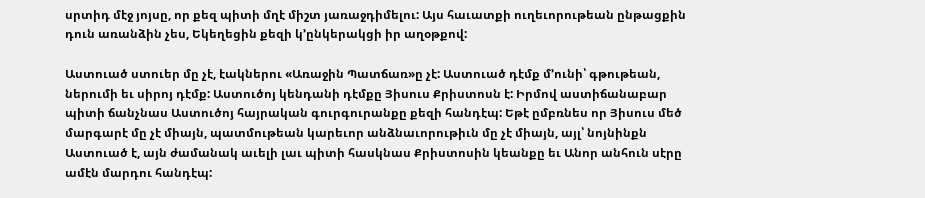սրտիդ մէջ յոյսը, որ քեզ պիտի մղէ միշտ յառաջդիմելու: Այս հաւատքի ուղեւորութեան ընթացքին դուն առանձին չես, Եկեղեցին քեզի կ’ընկերակցի իր աղօթքով:

Աստուած ստուեր մը չէ, էակներու «Առաջին Պատճառ»ը չէ: Աստուած դէմք մ’ունի՝ գթութեան, ներումի եւ սիրոյ դէմք: Աստուծոյ կենդանի դէմքը Յիսուս Քրիստոսն է: Իրմով աստիճանաբար պիտի ճանչնաս Աստուծոյ հայրական գուրգուրանքը քեզի հանդէպ: Եթէ ըմբռնես որ Յիսուս մեծ մարգարէ մը չէ միայն, պատմութեան կարեւոր անձնաւորութիւն մը չէ միայն, այլ՝ նոյնինքն Աստուած է, այն ժամանակ աւելի լաւ պիտի հասկնաս Քրիստոսին կեանքը եւ Անոր անհուն սէրը ամէն մարդու հանդէպ: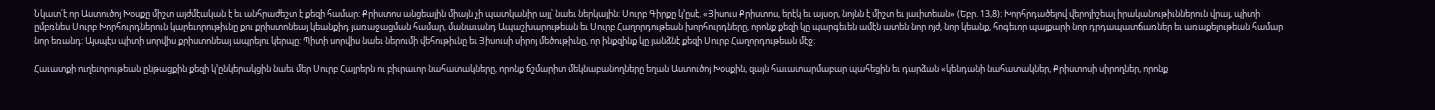Նկատ՛է որ Աստուծոյ Խօսքը միշտ այժմէական է եւ անհրաժեշտ է քեզի համար: Քրիստոս անցեալին միայն չի պատկանիր այլ՝ նաեւ ներկային: Սուրբ Գիրքը կ’ըսէ. «Յիսուս Քրիստոս, երէկ եւ այսօր, նոյնն է միշտ եւ յաւիտեան» (Եբր. 13,8): Խորհրդածելով վերոյիշեալ իրականութիւններուն վրայ, պիտի ըմբռնես Սուրբ Խորհուրդներուն կարեւորութիւնը քու քրիստոնեայ կեանքիդ յառաջացման համար, մանաւանդ Ապաշխարութեան եւ Սուրբ Հաղորդութեան խորհուրդները, որոնք քեզի կը պարգեւեն ամէն ատեն նոր ոյժ, նոր կեանք, հոգեւոր պայքարի նոր դրդապատճառներ եւ առաքելութեան համար նոր եռանդ: Այսպէս պիտի սորվիս քրիստոնեայ ապրելու կերպը: Պիտի սորվիս նաեւ ներումի վեհութիւնը եւ Յիսուսի սիրոյ մեծութիւնը, որ ինքզինք կը յանձնէ քեզի Սուրբ Հաղորդութեան մէջ:

Հաւատքի ուղեւորութեան ընթացքին քեզի կ’ընկերակցին նաեւ մեր Սուրբ Հայրերն ու բիւրաւոր նահատակները, որոնք ճշմարիտ մեկնաբանողները եղան Աստուծոյ Խօսքին, զայն հաւատարմաբար պահեցին եւ դարձան «կենդանի նահատակներ, Քրիստոսի սիրողներ, որոնք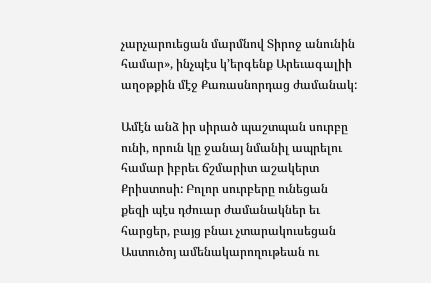չարչարուեցան մարմնով Տիրոջ անունին համար», ինչպէս կ’երգենք Արեւագալիի աղօթքին մէջ Քառասնորդաց ժամանակ:

Ամէն անձ իր սիրած պաշտպան սուրբը ունի, որուն կը ջանայ նմանիլ ապրելու համար իբրեւ ճշմարիտ աշակերտ Քրիստոսի: Բոլոր սուրբերը ունեցան քեզի պէս դժուար ժամանակներ եւ հարցեր, բայց բնաւ չտարակուսեցան Աստուծոյ ամենակարողութեան ու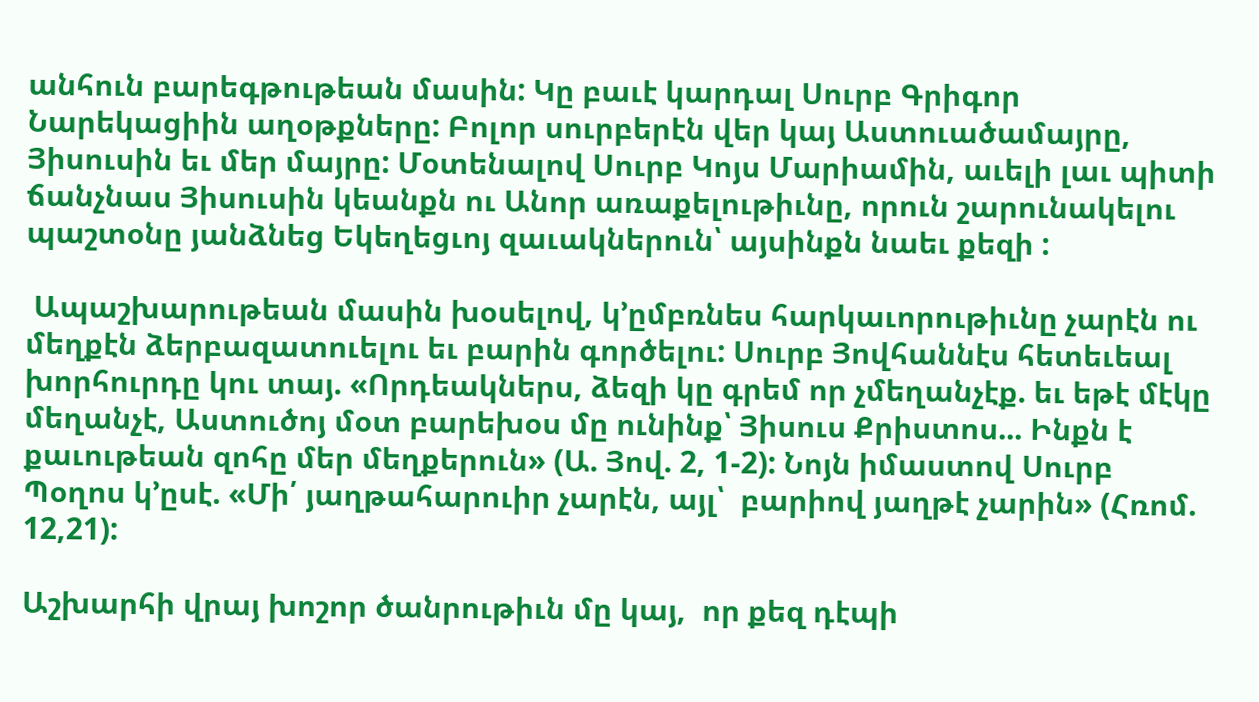անհուն բարեգթութեան մասին: Կը բաւէ կարդալ Սուրբ Գրիգոր Նարեկացիին աղօթքները: Բոլոր սուրբերէն վեր կայ Աստուածամայրը, Յիսուսին եւ մեր մայրը: Մօտենալով Սուրբ Կոյս Մարիամին, աւելի լաւ պիտի ճանչնաս Յիսուսին կեանքն ու Անոր առաքելութիւնը, որուն շարունակելու պաշտօնը յանձնեց Եկեղեցւոյ զաւակներուն՝ այսինքն նաեւ քեզի :

 Ապաշխարութեան մասին խօսելով, կ’ըմբռնես հարկաւորութիւնը չարէն ու մեղքէն ձերբազատուելու եւ բարին գործելու: Սուրբ Յովհաննէս հետեւեալ խորհուրդը կու տայ. «Որդեակներս, ձեզի կը գրեմ որ չմեղանչէք. եւ եթէ մէկը մեղանչէ, Աստուծոյ մօտ բարեխօս մը ունինք՝ Յիսուս Քրիստոս... Ինքն է քաւութեան զոհը մեր մեղքերուն» (Ա. Յով. 2, 1-2): Նոյն իմաստով Սուրբ Պօղոս կ’ըսէ. «Մի՛ յաղթահարուիր չարէն, այլ՝  բարիով յաղթէ չարին» (Հռոմ. 12,21):

Աշխարհի վրայ խոշոր ծանրութիւն մը կայ,  որ քեզ դէպի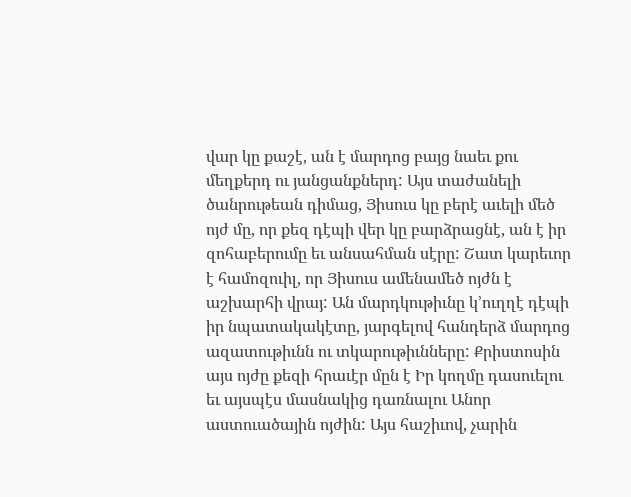վար կը քաշէ, ան է մարդոց բայց նաեւ քու մեղքերդ ու յանցանքներդ: Այս տաժանելի ծանրութեան դիմաց, Յիսուս կը բերէ աւելի մեծ ոյժ մը, որ քեզ դէպի վեր կը բարձրացնէ, ան է իր զոհաբերումը եւ անսահման սէրը: Շատ կարեւոր է համոզուիլ, որ Յիսուս ամենամեծ ոյժն է աշխարհի վրայ: Ան մարդկութիւնը կ’ուղղէ դէպի իր նպատակակէտը, յարգելով հանդերձ մարդոց ազատութիւնն ու տկարութիւնները: Քրիստոսին այս ոյժը քեզի հրաւէր մըն է Իր կողմը դասուելու եւ այսպէս մասնակից դառնալու Անոր աստուածային ոյժին: Այս հաշիւով, չարին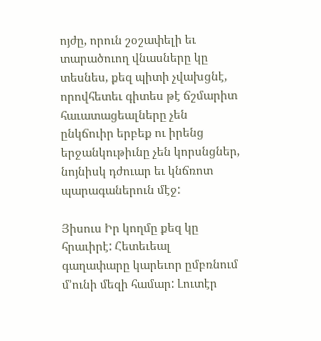ոյժը, որուն շօշափելի եւ տարածուող վնասները կը տեսնես, քեզ պիտի չվախցնէ, որովհետեւ գիտես թէ ճշմարիտ  հաւատացեալները չեն ընկճուիր երբեք ու իրենց երջանկութիւնը չեն կորսնցներ, նոյնիսկ դժուար եւ կնճռոտ պարագաներուն մէջ:

Յիսուս Իր կողմը քեզ կը հրաւիրէ: Հետեւեալ գաղափարը կարեւոր ըմբռնում մ’ունի մեզի համար: Լուտէր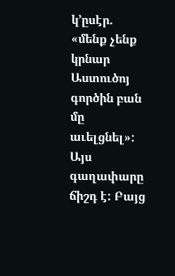կ’ըսէր. «մենք չենք կրնար Աստուծոյ գործին բան մը աւելցնել»: Այս գաղափարը ճիշդ է: Բայց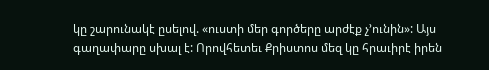կը շարունակէ ըսելով. «ուստի մեր գործերը արժէք չ’ունին»: Այս գաղափարը սխալ է: Որովհետեւ Քրիստոս մեզ կը հրաւիրէ իրեն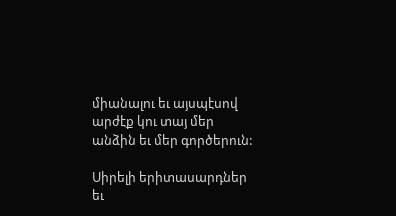միանալու եւ այսպէսով արժէք կու տայ մեր անձին եւ մեր գործերուն:

Սիրելի երիտասարդներ եւ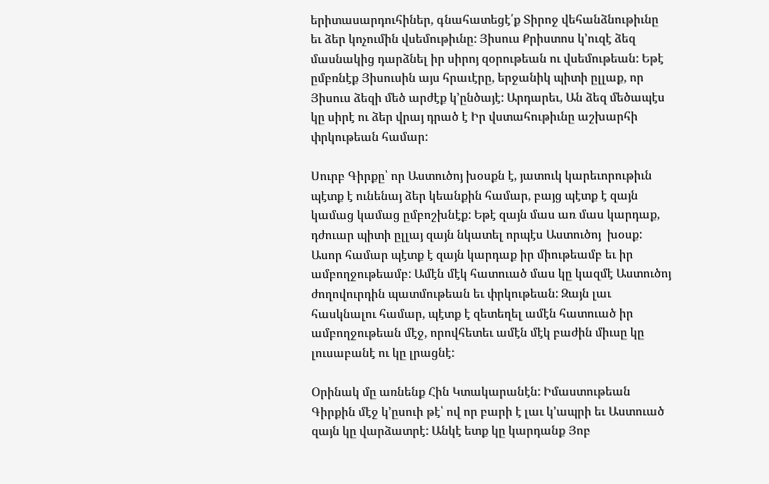երիտասարդուհիներ, գնահատեցէ՛ք Տիրոջ վեհանձնութիւնը եւ ձեր կոչումին վսեմութիւնը: Յիսուս Քրիստոս կ’ուզէ ձեզ մասնակից դարձնել իր սիրոյ զօրութեան ու վսեմութեան: Եթէ ըմբռնէք Յիսուսին այս հրաւէրը, երջանիկ պիտի ըլլաք, որ Յիսուս ձեզի մեծ արժէք կ’ընծայէ: Արդարեւ, Ան ձեզ մեծապէս կը սիրէ ու ձեր վրայ դրած է Իր վստահութիւնը աշխարհի փրկութեան համար:

Սուրբ Գիրքը՝ որ Աստուծոյ խօսքն է, յատուկ կարեւորութիւն պէտք է ունենայ ձեր կեանքին համար, բայց պէտք է զայն կամաց կամաց ըմբոշխնէք: Եթէ զայն մաս առ մաս կարդաք, դժուար պիտի ըլլայ զայն նկատել որպէս Աստուծոյ  խօսք: Ասոր համար պէտք է զայն կարդաք իր միութեամբ եւ իր ամբողջութեամբ: Ամէն մէկ հատուած մաս կը կազմէ Աստուծոյ ժողովուրդին պատմութեան եւ փրկութեան: Զայն լաւ հասկնալու համար, պէտք է զետեղել ամէն հատուած իր ամբողջութեան մէջ, որովհետեւ ամէն մէկ բաժին միւսը կը լուսաբանէ ու կը լրացնէ:

Օրինակ մը առնենք Հին Կտակարանէն: Իմաստութեան Գիրքին մէջ կ’ըսուի թէ՝ ով որ բարի է լաւ կ’ապրի եւ Աստուած զայն կը վարձատրէ: Անկէ ետք կը կարդանք Յոբ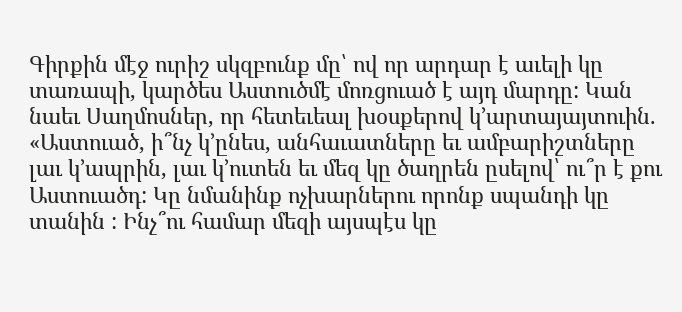Գիրքին մէջ ուրիշ սկզբունք մը՝ ով որ արդար է աւելի կը տառապի, կարծես Աստուծմէ մոռցուած է այդ մարդը: Կան նաեւ Սաղմոսներ, որ հետեւեալ խօսքերով կ’արտայայտուին. «Աստուած, ի՞նչ կ’ընես, անհաւատները եւ ամբարիշտները լաւ կ’ապրին, լաւ կ’ուտեն եւ մեզ կը ծաղրեն ըսելով՝ ու՞ր է քու Աստուածդ: Կը նմանինք ոչխարներու որոնք սպանդի կը տանին : Ինչ՞ու համար մեզի այսպէս կը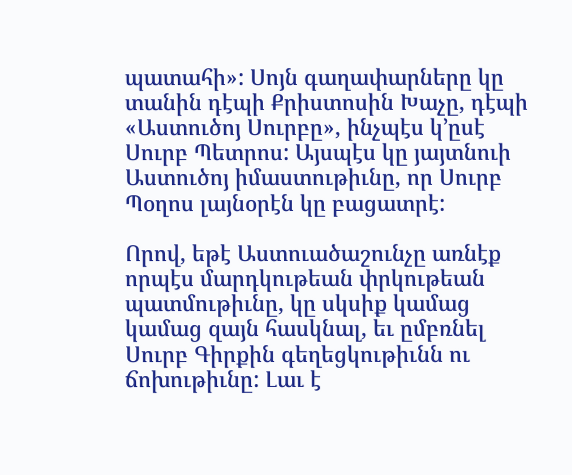պատահի»: Սոյն գաղափարները կը տանին դէպի Քրիստոսին Խաչը, դէպի «Աստուծոյ Սուրբը», ինչպէս կ’ըսէ Սուրբ Պետրոս: Այսպէս կը յայտնուի Աստուծոյ իմաստութիւնը, որ Սուրբ Պօղոս լայնօրէն կը բացատրէ:

Որով, եթէ Աստուածաշունչը առնէք որպէս մարդկութեան փրկութեան պատմութիւնը, կը սկսիք կամաց կամաց զայն հասկնալ, եւ ըմբռնել Սուրբ Գիրքին գեղեցկութիւնն ու ճոխութիւնը: Լաւ է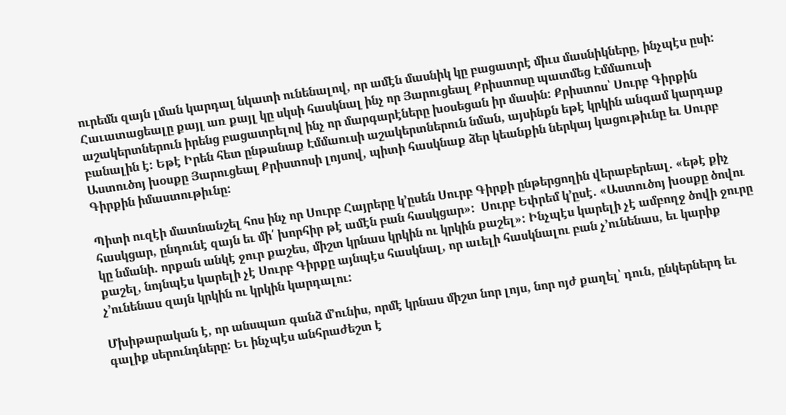ուրեմն զայն լման կարդալ նկատի ունենալով, որ ամէն մասնիկ կը բացատրէ միւս մասնիկները, ինչպէս ըսի: Հաւատացեալը քայլ առ քայլ կը սկսի հասկնալ ինչ որ Յարուցեալ Քրիստոսը պատմեց Էմմաուսի աշակերտներուն իրենց բացատրելով ինչ որ մարգարէները խօսեցան իր մասին: Քրիստոս՝ Սուրբ Գիրքին բանալին է: Եթէ Իրեն հետ ընթանաք Էմմաուսի աշակերտներուն նման, այսինքն եթէ կրկին անգամ կարդաք Աստուծոյ խօսքը Յարուցեալ Քրիստոսի լոյսով, պիտի հասկնաք ձեր կեանքին ներկայ կացութիւնը եւ Սուրբ Գիրքին իմաստութիւնը:

Պիտի ուզէի մատնանշել հոս ինչ որ Սուրբ Հայրերը կ’ըսեն Սուրբ Գիրքի ընթերցողին վերաբերեալ. «եթէ քիչ հասկցար, ընդունէ զայն եւ մի՛ խորհիր թէ ամէն բան հասկցար»:  Սուրբ Եփրեմ կ’ըսէ. «Աստուծոյ խօսքը ծովու կը նմանի. որքան անկէ ջուր քաշես, միշտ կրնաս կրկին ու կրկին քաշել»: Ինչպէս կարելի չէ ամբողջ ծովի ջուրը քաշել, նոյնպէս կարելի չէ Սուրբ Գիրքը այնպէս հասկնալ, որ աւելի հասկնալու բան չ’ունենաս, եւ կարիք չ’ունենաս զայն կրկին ու կրկին կարդալու:

Մխիթարական է, որ անսպառ գանձ մ’ունիս, որմէ կրնաս միշտ նոր լոյս, նոր ոյժ քաղել՝ դուն, ընկերներդ եւ գալիք սերունդները: Եւ ինչպէս անհրաժեշտ է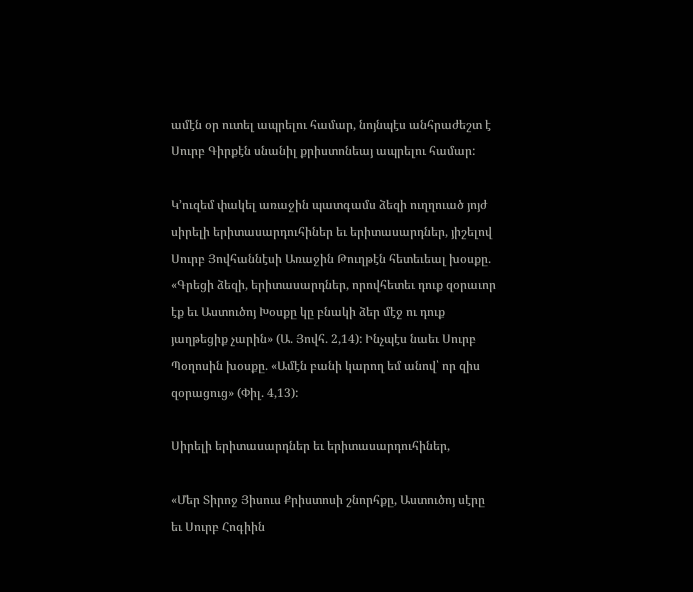ամէն օր ուտել ապրելու համար, նոյնպէս անհրաժեշտ է Սուրբ Գիրքէն սնանիլ քրիստոնեայ ապրելու համար:

Կ’ուզեմ փակել առաջին պատգամս ձեզի ուղղուած յոյժ սիրելի երիտասարդուհիներ եւ երիտասարդներ, յիշելով Սուրբ Յովհաննէսի Առաջին Թուղթէն հետեւեալ խօսքը. «Գրեցի ձեզի, երիտասարդներ, որովհետեւ դուք զօրաւոր էք եւ Աստուծոյ Խօսքը կը բնակի ձեր մէջ ու դուք յաղթեցիք չարին» (Ա. Յովհ. 2,14): Ինչպէս նաեւ Սուրբ Պօղոսին խօսքը. «Ամէն բանի կարող եմ անով՝ որ զիս զօրացուց» (Փիլ. 4,13):

Սիրելի երիտասարդներ եւ երիտասարդուհիներ,

«Մեր Տիրոջ Յիսուս Քրիստոսի շնորհքը, Աստուծոյ սէրը եւ Սուրբ Հոգիին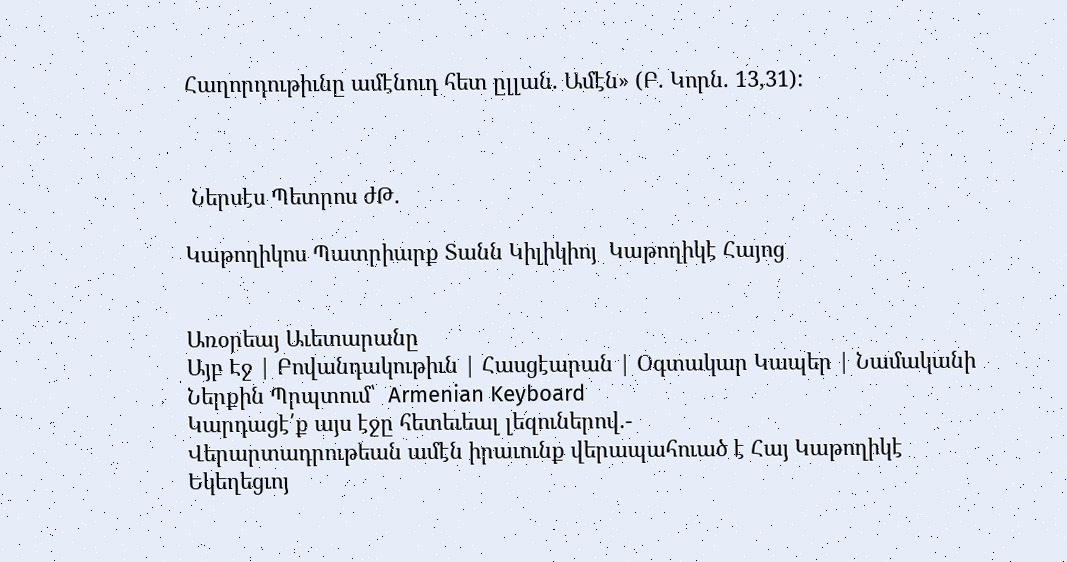Հաղորդութիւնը ամէնուդ հետ ըլլան. Ամէն» (Բ. Կորն. 13,31):



 Ներսէս Պետրոս ժԹ.

Կաթողիկոս Պատրիարք Տանն Կիլիկիոյ  Կաթողիկէ Հայոց


Առօրեայ Աւետարանը
Այբ Էջ | Բովանդակութիւն | Հասցէարան | Օգտակար Կապեր | Նամականի
Ներքին Պրպտում՝  Armenian Keyboard
Կարդացէ՛ք այս էջը հետեւեալ լեզուներով.-
Վերարտադրութեան ամէն իրաւունք վերապահուած է Հայ Կաթողիկէ Եկեղեցւոյ